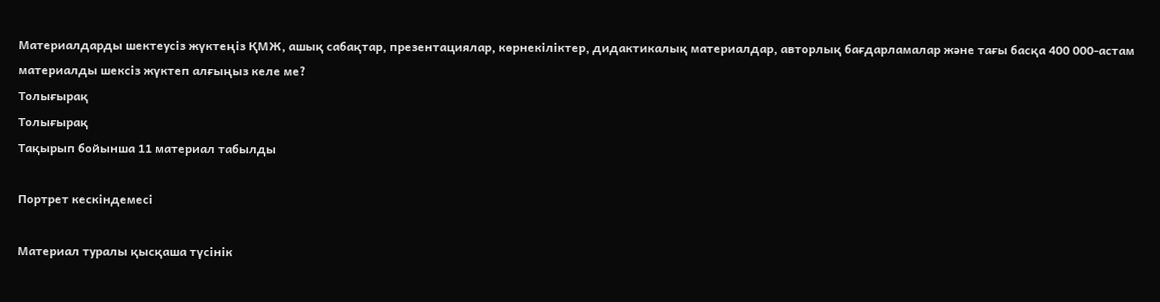Материалдарды шектеусіз жүктеңіз ҚМЖ, ашық сабақтар, презентациялар, көрнекіліктер, дидактикалық материалдар, авторлық бағдарламалар және тағы басқа 400 000-астам материалды шексіз жүктеп алғыңыз келе ме?
Толығырақ
Толығырақ
Тақырып бойынша 11 материал табылды

Портрет кескіндемесі

Материал туралы қысқаша түсінік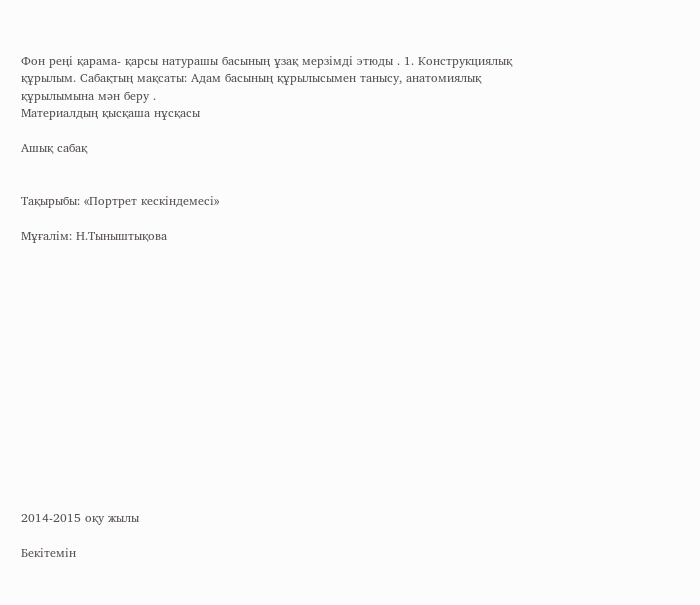Фон реңі қарама- қарсы натурашы басының ұзақ мерзімді этюды . 1. Конструкциялық құрылым. Сабақтың мақсаты: Адам басының құрылысымен танысу, анатомиялық құрылымына мән беру .
Материалдың қысқаша нұсқасы

Ашық сабақ


Тақырыбы: «Портрет кескіндемесі»

Мұғалім: Н.Тыныштықова















2014-2015 оқу жылы

Бекітемін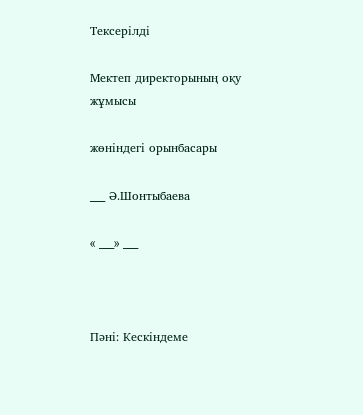Тексерілді

Мектеп директорының оқу жұмысы

жөніндегі орынбасары

___ Ә.Шонтыбаева

« ___» ___



Пәні: Кескіндеме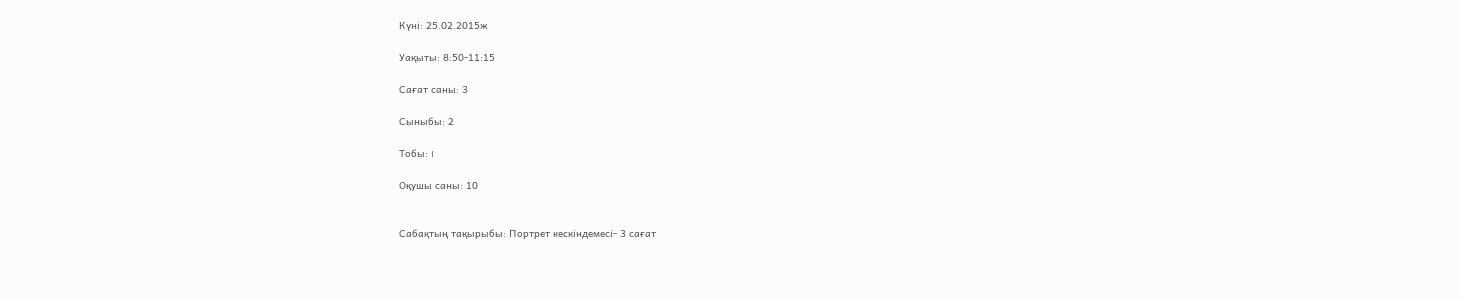Күні: 25.02.2015ж

Уақыты: 8:50-11:15

Сағат саны: 3

Сыныбы: 2

Тобы: I

Оқушы саны: 10


Сабақтың тақырыбы: Портрет кескіндемесі- 3 сағат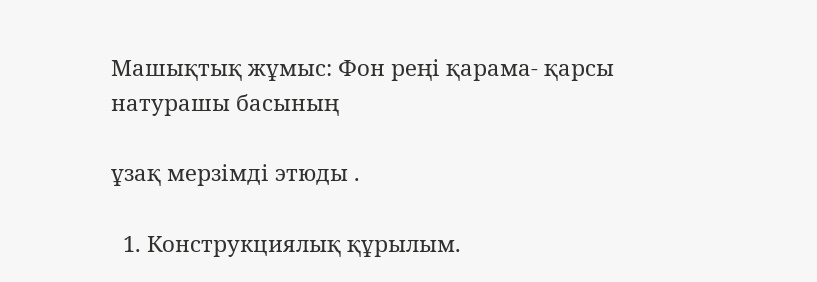Машықтық жұмыс: Фон реңі қарама- қарсы натурашы басының

ұзақ мерзімді этюды .

  1. Конструкциялық құрылым.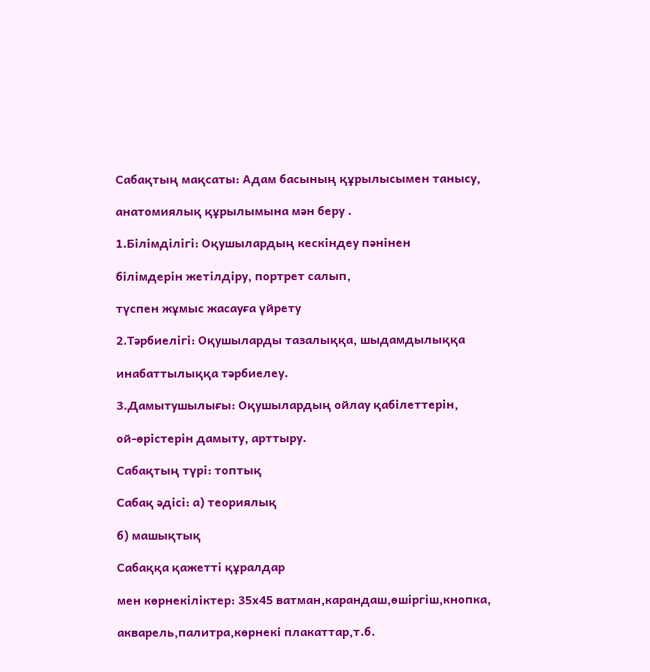Сабақтың мақсаты: Адам басының құрылысымен танысу,

анатомиялық құрылымына мән беру .

1.Білімділігі: Оқушылардың кескіндеу пәнінен

білімдерін жетілдіру, портрет салып,

түспен жұмыс жасауға үйрету

2.Тәрбиелігі: Оқушыларды тазалыққа, шыдамдылыққа

инабаттылыққа тәрбиелеу.

3.Дамытушылығы: Оқушылардың ойлау қабілеттерін,

ой-өрістерін дамыту, арттыру.

Сабақтың түрі: топтық

Сабақ әдісі: а) теориялық

б) машықтық

Сабаққа қажетті құралдар

мен көрнекіліктер: 35х45 ватман,карандаш,өшіргіш,кнопка,

акварель,палитра,көрнекі плакаттар,т.б.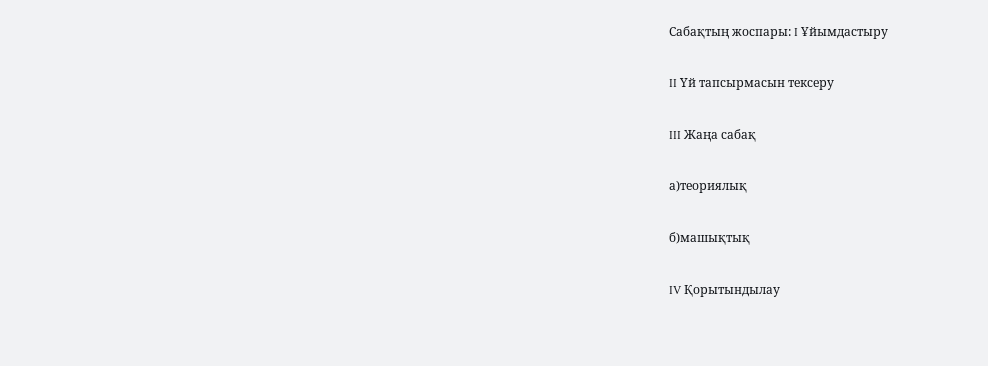Сабақтың жоспары: I Ұйымдастыру

II Үй тапсырмасын тексеру

III Жаңа сабақ

а)теориялық

б)машықтық

IV Қорытындылау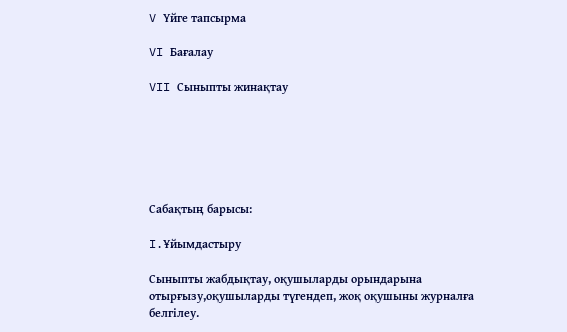V Үйге тапсырма

VI Бағалау

VII Сыныпты жинақтау






Сабақтың барысы:

I.Ұйымдастыру

Сыныпты жабдықтау, оқушыларды орындарына отырғызу,оқушыларды түгендеп, жоқ оқушыны журналға белгілеу.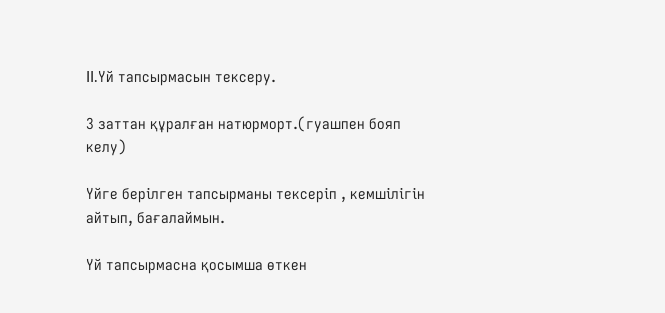II.Үй тапсырмасын тексеру.

3 заттан құралған натюрморт.(гуашпен бояп келу)

Үйге берілген тапсырманы тексеріп , кемшілігін айтып, бағалаймын.

Үй тапсырмасна қосымша өткен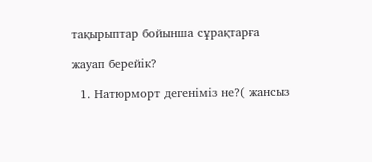тақырыптар бойынша сұрақтарға

жауап берейік?

  1. Натюрморт дегеніміз не?( жансыз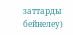заттарды бейнелеу)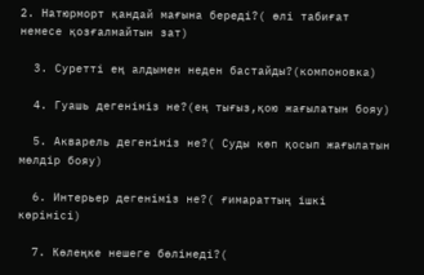2. Натюрморт қандай мағына береді?( өлі табиғат немесе қозғалмайтын зат)

  3. Суретті ең алдымен неден бастайды?(компоновка)

  4. Гуашь дегеніміз не?(ең тығыз,қою жағылатын бояу)

  5. Акварель дегеніміз не?( Суды көп қосып жағылатын мөлдір бояу)

  6. Интерьер дегеніміз не?( ғимараттың ішкі көрінісі)

  7. Көлеңке нешеге бөлінеді?(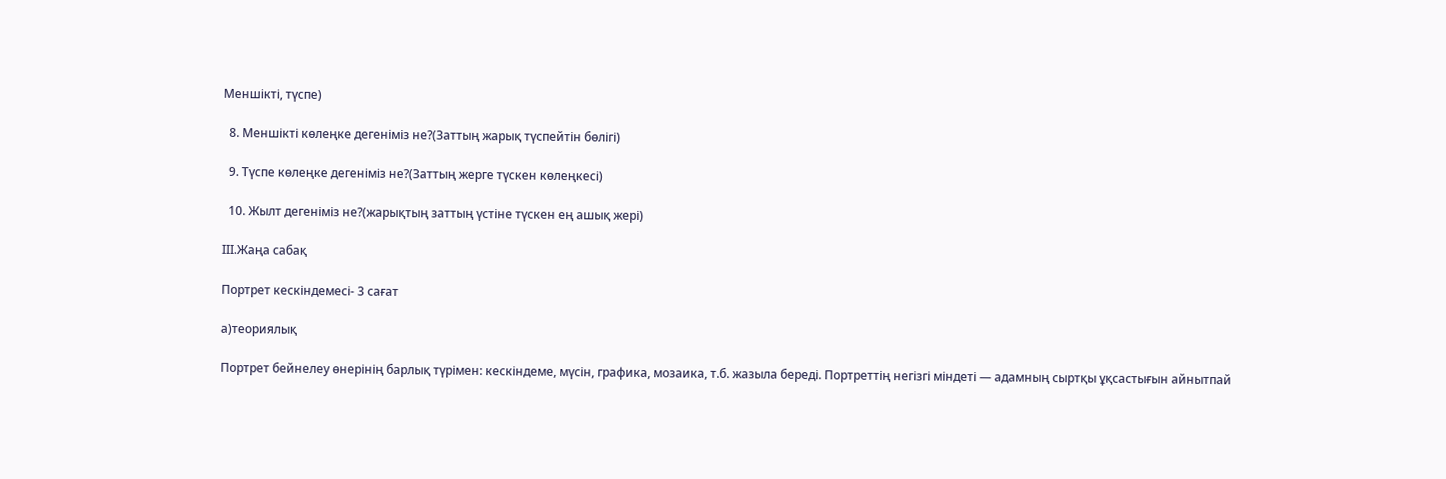Меншікті, түспе)

  8. Меншікті көлеңке дегеніміз не?(Заттың жарық түспейтін бөлігі)

  9. Түспе көлеңке дегеніміз не?(Заттың жерге түскен көлеңкесі)

  10. Жылт дегеніміз не?(жарықтың заттың үстіне түскен ең ашық жері)

III.Жаңа сабақ

Портрет кескіндемесі- 3 сағат

а)теориялық

Портрет бейнелеу өнерінің барлық түрімен: кескіндеме, мүсін, графика, мозаика, т.б. жазыла береді. Портреттің негізгі міндеті — адамның сыртқы ұқсастығын айнытпай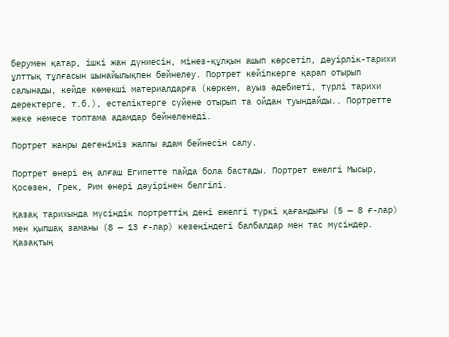берумен қатар, ішкі жан дүниесін, мінез-құлқын ашып көрсетіп, дәуірлік-тарихи ұлттық тұлғасын шынайылықпен бейнелеу. Портрет кейіпкерге қарап отырып салынады, кейде көмекші материалдарға (көркем, ауыз әдебиеті, түрлі тарихи деректерге, т.б.), естеліктерге сүйене отырып та ойдан туындайды.. Портретте жеке немесе топтама адамдар бейнеленеді.

Портрет жанры дегеніміз жалпы адам бейнесін салу.

Портрет өнері ең алғаш Египетте пайда бола бастады. Портрет ежелгі Мысыр, Қосөзен, Грек, Рим өнері дәуірінен белгілі.

Қазақ тарихында мүсіндік портреттің дені ежелгі түркі қағандығы (5 — 8 ғ-лар) мен қыпшақ заманы (8 — 13 ғ-лар) кезеңіндегі балбалдар мен тас мүсіндер. Қазақтың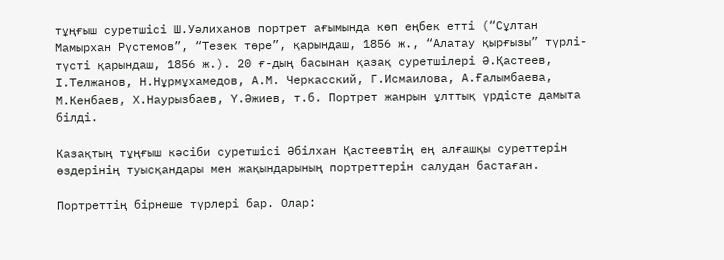тұңғыш суретшісі Ш.Уәлиханов портрет ағымында көп еңбек етті (“Сұлтан Мамырхан Рүстемов”, “Тезек төре”, қарындаш, 1856 ж., “Алатау қырғызы” түрлі-түсті қарындаш, 1856 ж.). 20 ғ-дың басынан қазақ суретшілері Ә.Қастеев, І.Телжанов, Н.Нұрмұхамедов, А.М. Черкасский, Г.Исмаилова, А.Ғалымбаева, М.Кенбаев, Х.Наурызбаев, Ү.Әжиев, т.б. Портрет жанрын ұлттық үрдісте дамыта білді.

Казақтың тұңғыш кәсіби суретшісі Әбілхан Қастеевтің ең алғашқы суреттерін өздерінің туысқандары мен жақындарының портреттерін салудан бастаған.

Портреттің бірнеше түрлері бар. Олар: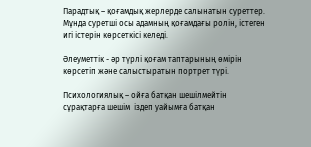Парадтық – қоғамдық жерлерде салынатын суреттер. Мұнда суретші осы адамның қоғамдағы ролін, істеген игі істерін көрсеткісі келеді.

Әлеуметтік - әр түрлі қоғам таптарының өмірін көрсетіп және салыстыратын портрет түрі.

Психологиялық – ойға батқан шешілмейтін сұрақтарға шешім  іздеп уайымға батқан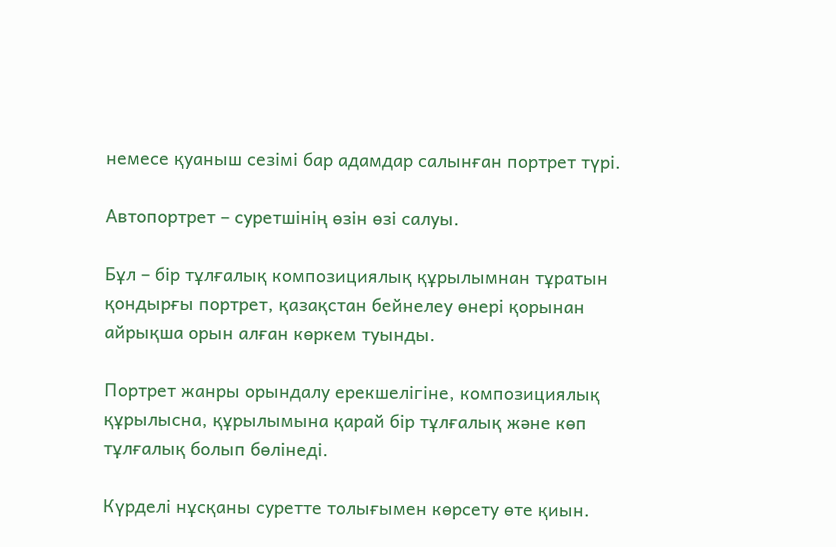немесе қуаныш сезімі бар адамдар салынған портрет түрі.

Автопортрет – суретшінің өзін өзі салуы.

Бұл – бір тұлғалық композициялық құрылымнан тұратын қондырғы портрет, қазақстан бейнелеу өнері қорынан айрықша орын алған көркем туынды.

Портрет жанры орындалу ерекшелігіне, композициялық құрылысна, құрылымына қарай бір тұлғалық және көп тұлғалық болып бөлінеді.

Күрделі нұсқаны суретте толығымен көрсету өте қиын.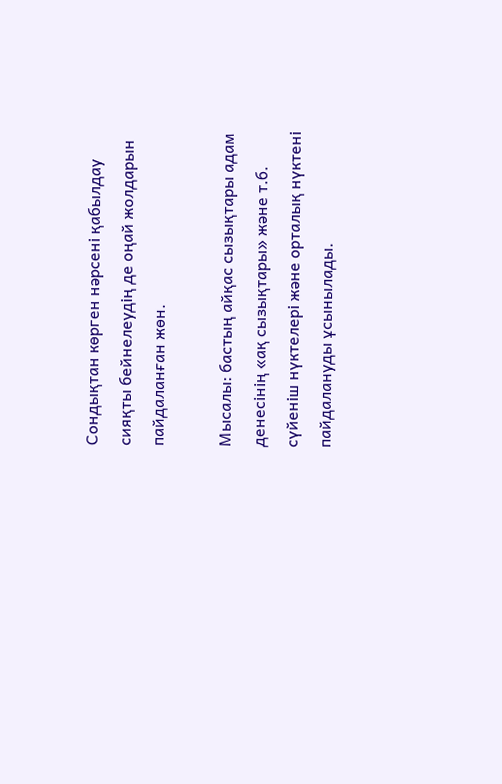Сондықтан көрген нәрсені қабылдау сияқты бейнелеудің де оңай жолдарын пайдаланған жөн.

Мысалы: бастың айқас сызықтары адам денесінің «ақ сызықтары» және т.б. сүйеніш нүктелері және орталық нүктені пайдалануды ұсынылады.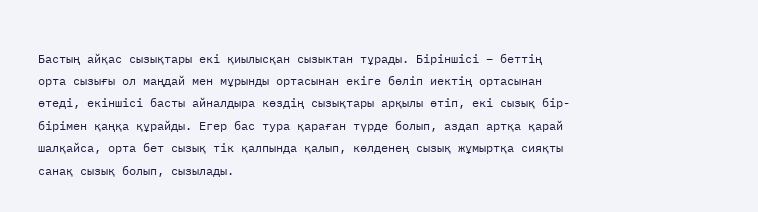Бастың айқас сызықтары екі қиылысқан сызыктан тұрады. Біріншісі – беттің орта сызығы ол маңдай мен мұрынды ортасынан екіге бөліп иектің ортасынан өтеді, екіншісі басты айналдыра көздің сызықтары арқылы өтіп, екі сызық бір-бірімен қаңқа құрайды. Егер бас тура қараған түрде болып, аздап артқа қарай шалқайса, орта бет сызық тік қалпында қалып, көлденең сызық жұмыртқа сияқты санақ сызық болып, сызылады.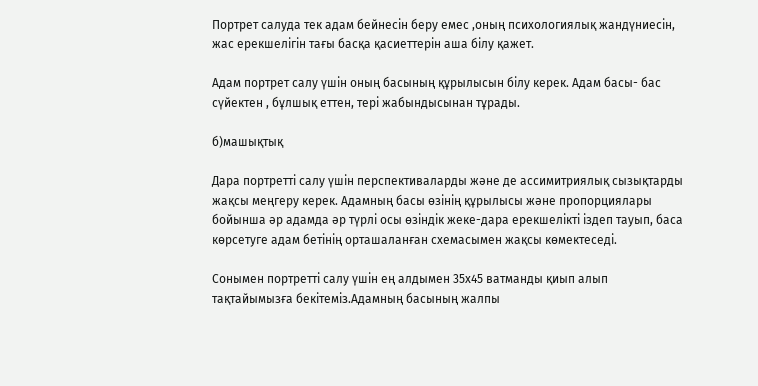Портрет салуда тек адам бейнесін беру емес ,оның психологиялық жандүниесін, жас ерекшелігін тағы басқа қасиеттерін аша білу қажет.

Адам портрет салу үшін оның басының құрылысын білу керек. Адам басы- бас сүйектен , бұлшық еттен, тері жабындысынан тұрады.

б)машықтық

Дара портретті салу үшін перспективаларды және де ассимитриялық сызықтарды жақсы меңгеру керек. Адамның басы өзінің құрылысы және пропорциялары бойынша әр адамда әр түрлі осы өзіндік жеке-дара ерекшелікті іздеп тауып, баса көрсетуге адам бетінің орташаланған схемасымен жақсы көмектеседі.

Сонымен портретті салу үшін ең алдымен 35х45 ватманды қиып алып тақтайымызға бекітеміз.Адамның басының жалпы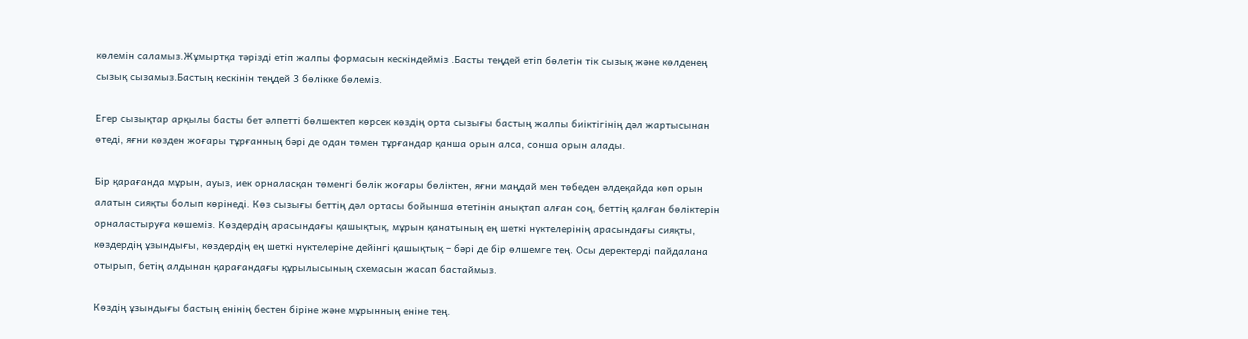көлемін саламыз.Жұмыртқа тәрізді етіп жалпы формасын кескіндейміз .Басты теңдей етіп бөлетін тік сызық және көлденең сызық сызамыз.Бастың кескінін теңдей 3 бөлікке бөлеміз.

Егер сызықтар арқылы басты бет әлпетті бөлшектеп көрсек көздің орта сызығы бастың жалпы биіктігінің дәл жартысынан өтеді, яғни көзден жоғары тұрғанның бәрі де одан төмен тұрғандар қанша орын алса, сонша орын алады.

Бір қарағанда мұрын, ауыз, иек орналасқан төменгі бөлік жоғары бөліктен, яғни маңдай мен төбеден әлдеқайда көп орын алатын сияқты болып көрінеді. Көз сызығы беттің дәл ортасы бойынша өтетінін анықтап алған соң, беттің қалған бөліктерін орналастыруға көшеміз. Көздердің арасындағы қашықтық, мұрын қанатының ең шеткі нүктелерінің арасындағы сияқты, көздердің ұзындығы, көздердің ең шеткі нүктелеріне дейінгі қашықтық – бәрі де бір өлшемге тең. Осы деректерді пайдалана отырып, бетің алдынан қарағандағы құрылысының схемасын жасап бастаймыз.

Көздің ұзындығы бастың енінің бестен біріне және мұрынның еніне тең.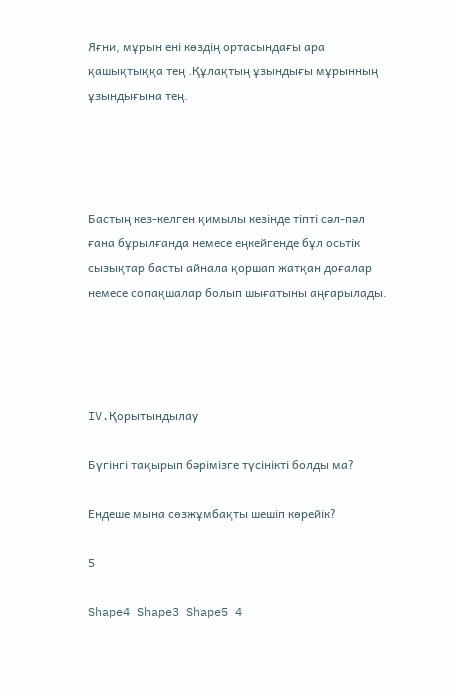Яғни, мұрын ені көздің ортасындағы ара қашықтыққа тең .Құлақтың ұзындығы мұрынның ұзындығына тең.




Бастың кез-келген қимылы кезінде тіпті сәл-пәл ғана бұрылғанда немесе еңкейгенде бұл осьтік сызықтар басты айнала қоршап жатқан доғалар немесе сопақшалар болып шығатыны аңғарылады.




IV.Қорытындылау

Бүгінгі тақырып бәрімізге түсінікті болды ма?

Ендеше мына сөзжұмбақты шешіп көрейік?

5

Shape4 Shape3 Shape5 4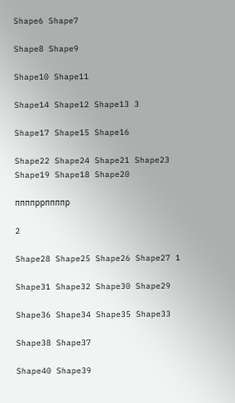Shape6 Shape7

Shape8 Shape9

Shape10 Shape11

Shape14 Shape12 Shape13 3

Shape17 Shape15 Shape16

Shape22 Shape24 Shape21 Shape23 Shape19 Shape18 Shape20

ппппррппппр

2

Shape28 Shape25 Shape26 Shape27 1

Shape31 Shape32 Shape30 Shape29

Shape36 Shape34 Shape35 Shape33

Shape38 Shape37

Shape40 Shape39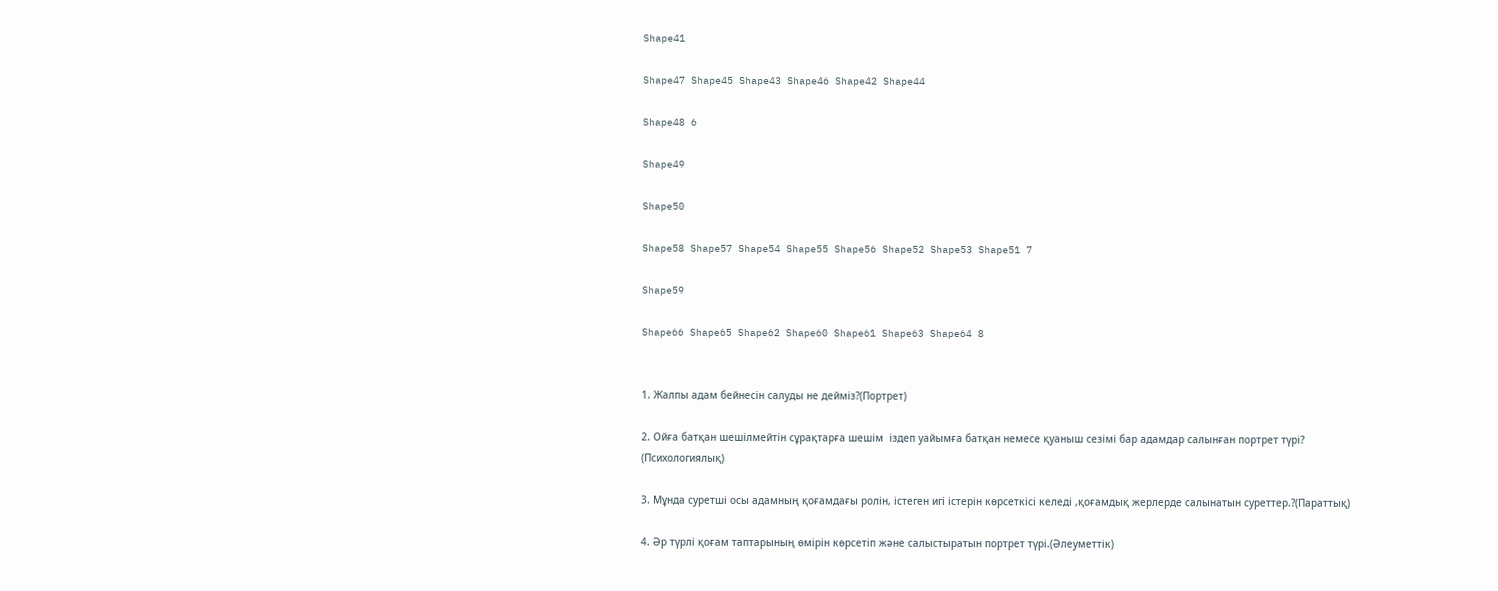Shape41

Shape47 Shape45 Shape43 Shape46 Shape42 Shape44

Shape48 6

Shape49

Shape50

Shape58 Shape57 Shape54 Shape55 Shape56 Shape52 Shape53 Shape51 7

Shape59

Shape66 Shape65 Shape62 Shape60 Shape61 Shape63 Shape64 8


1. Жалпы адам бейнесін салуды не дейміз?(Портрет)

2. Ойға батқан шешілмейтін сұрақтарға шешім  іздеп уайымға батқан немесе қуаныш сезімі бар адамдар салынған портрет түрі? (Психологиялық)

3. Мұнда суретші осы адамның қоғамдағы ролін, істеген игі істерін көрсеткісі келеді ,қоғамдық жерлерде салынатын суреттер.?(Параттық)

4. Әр түрлі қоғам таптарының өмірін көрсетіп және салыстыратын портрет түрі.(Әлеуметтік)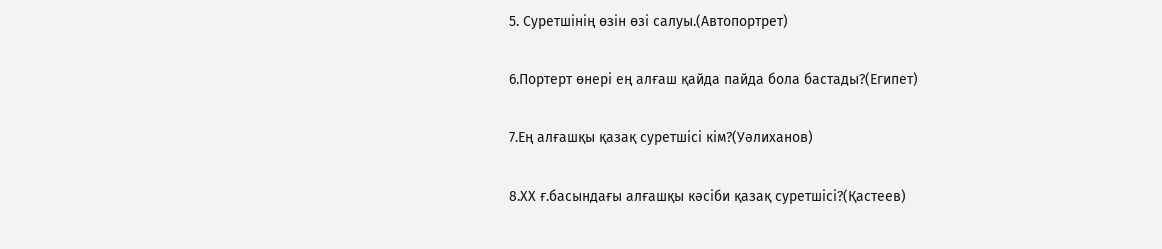5. Суретшінің өзін өзі салуы.(Автопортрет)

6.Портерт өнері ең алғаш қайда пайда бола бастады?(Египет)

7.Ең алғашқы қазақ суретшісі кім?(Уәлиханов)

8.ХХ ғ.басындағы алғашқы кәсіби қазақ суретшісі?(Қастеев)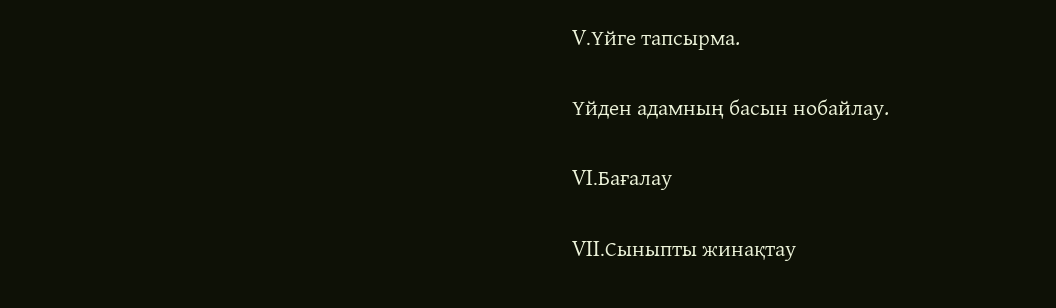V.Үйге тапсырма.

Үйден адамның басын нобайлау.

VI.Бағалау

VII.Сыныпты жинақтау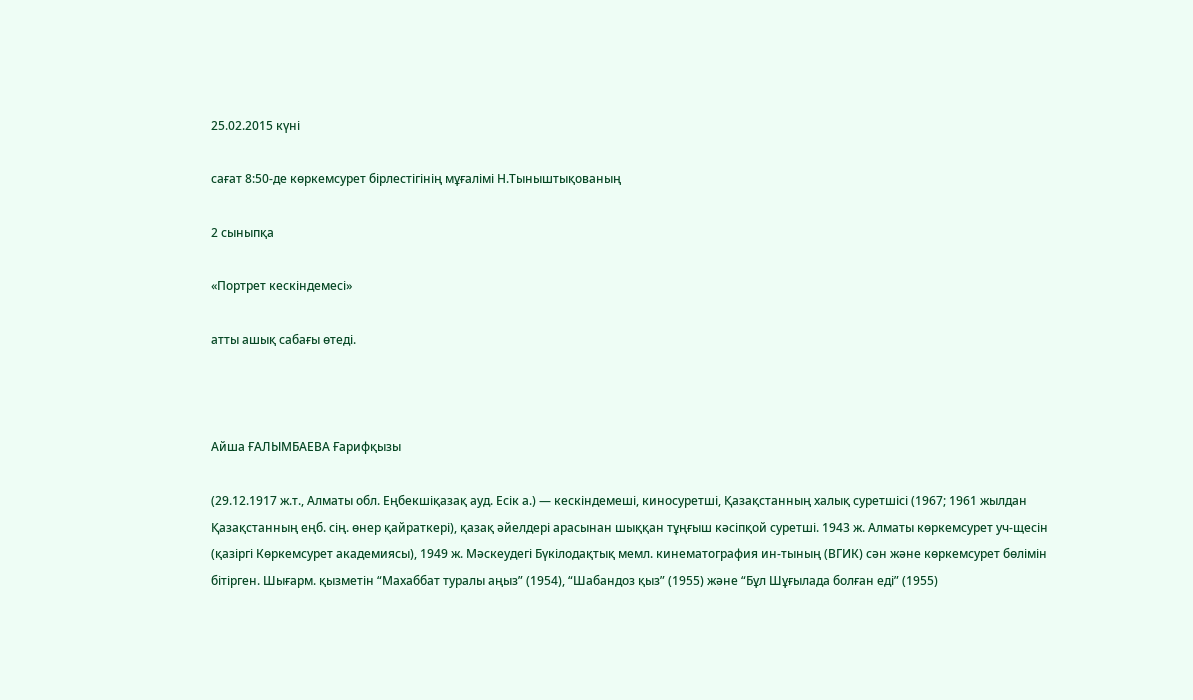25.02.2015 күні

сағат 8:50-де көркемсурет бірлестігінің мұғалімі Н.Тыныштықованың

2 сыныпқа

«Портрет кескіндемесі»

атты ашық сабағы өтеді.



Айша ҒАЛЫМБАЕВА Ғарифқызы

(29.12.1917 ж.т., Алматы обл. Еңбекшіқазақ ауд. Есік а.) — кескіндемеші, киносуретші, Қазақстанның халық суретшісі (1967; 1961 жылдан Қазақстанның еңб. сің. өнер қайраткері), қазақ әйелдері арасынан шыққан тұңғыш кәсіпқой суретші. 1943 ж. Алматы көркемсурет уч-щесін (қазіргі Көркемсурет академиясы), 1949 ж. Мәскеудегі Бүкілодақтық мемл. кинематография ин-тының (ВГИК) сән және көркемсурет бөлімін бітірген. Шығарм. қызметін “Махаббат туралы аңыз” (1954), “Шабандоз қыз” (1955) және “Бұл Шұғылада болған еді” (1955)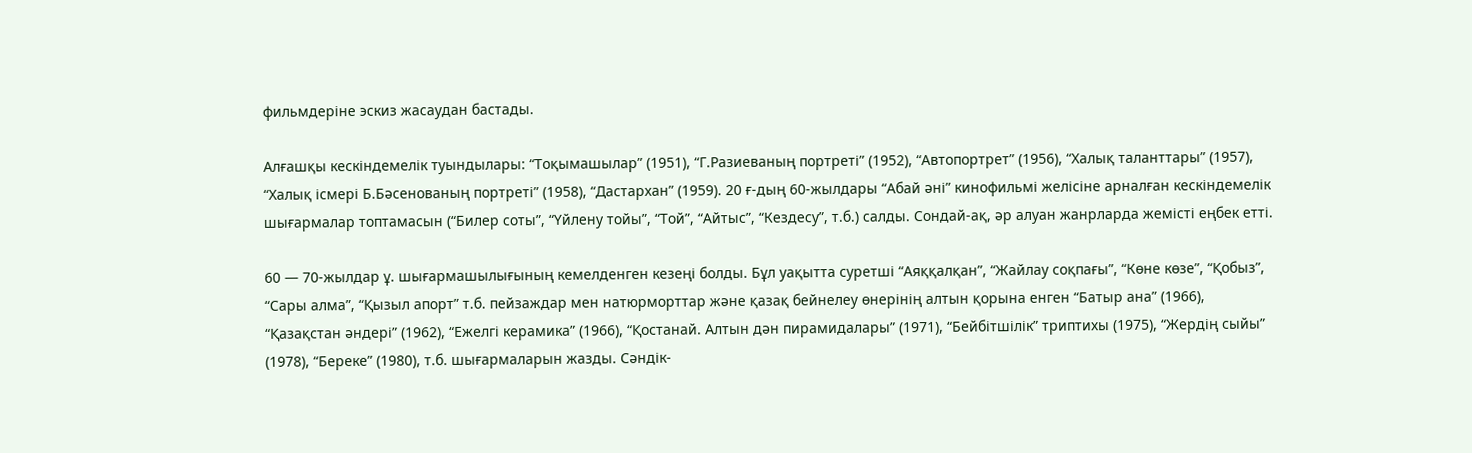фильмдеріне эскиз жасаудан бастады.

Алғашқы кескіндемелік туындылары: “Тоқымашылар” (1951), “Г.Разиеваның портреті” (1952), “Автопортрет” (1956), “Халық таланттары” (1957), “Халық ісмері Б.Бәсенованың портреті” (1958), “Дастархан” (1959). 20 ғ-дың 60-жылдары “Абай әні” кинофильмі желісіне арналған кескіндемелік шығармалар топтамасын (“Билер соты”, “Үйлену тойы”, “Той”, “Айтыс”, “Кездесу”, т.б.) салды. Сондай-ақ, әр алуан жанрларда жемісті еңбек етті.

60 — 70-жылдар ұ. шығармашылығының кемелденген кезеңі болды. Бұл уақытта суретші “Аяққалқан”, “Жайлау соқпағы”, “Көне көзе”, “Қобыз”, “Сары алма”, “Қызыл апорт” т.б. пейзаждар мен натюрморттар және қазақ бейнелеу өнерінің алтын қорына енген “Батыр ана” (1966), “Қазақстан әндері” (1962), “Ежелгі керамика” (1966), “Қостанай. Алтын дән пирамидалары” (1971), “Бейбітшілік” триптихы (1975), “Жердің сыйы” (1978), “Береке” (1980), т.б. шығармаларын жазды. Сәндік-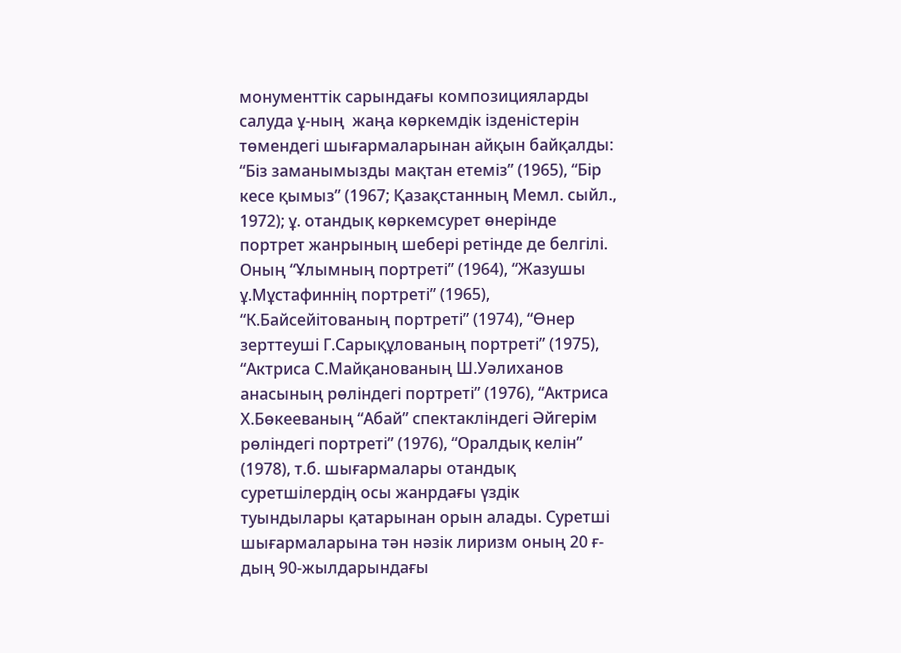монументтік сарындағы композицияларды салуда ұ-ның  жаңа көркемдік ізденістерін төмендегі шығармаларынан айқын байқалды: “Біз заманымызды мақтан етеміз” (1965), “Бір кесе қымыз” (1967; Қазақстанның Мемл. сыйл., 1972); ұ. отандық көркемсурет өнерінде портрет жанрының шебері ретінде де белгілі. Оның “Ұлымның портреті” (1964), “Жазушы ұ.Мұстафиннің портреті” (1965), “К.Байсейітованың портреті” (1974), “Өнер зерттеуші Г.Сарықұлованың портреті” (1975), “Актриса С.Майқанованың Ш.Уәлиханов анасының рөліндегі портреті” (1976), “Актриса Х.Бөкееваның “Абай” спектакліндегі Әйгерім рөліндегі портреті” (1976), “Оралдық келін” (1978), т.б. шығармалары отандық суретшілердің осы жанрдағы үздік туындылары қатарынан орын алады. Суретші шығармаларына тән нәзік лиризм оның 20 ғ-дың 90-жылдарындағы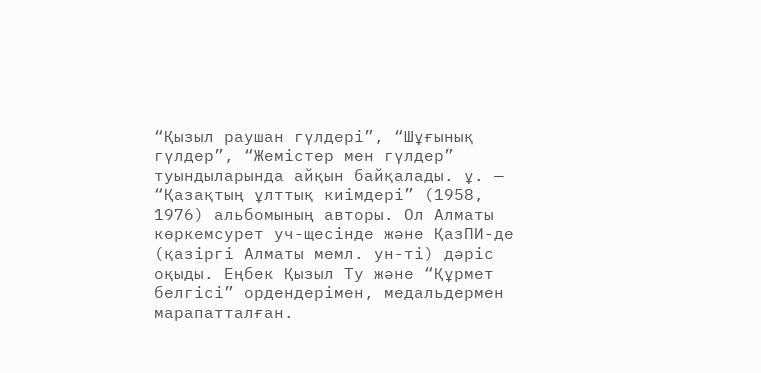“Қызыл раушан гүлдері”, “Шұғынық гүлдер”, “Жемістер мен гүлдер” туындыларында айқын байқалады. ұ. — “Қазақтың ұлттық киімдері” (1958, 1976) альбомының авторы. Ол Алматы көркемсурет уч-щесінде және ҚазПИ-де (қазіргі Алматы мемл. ун-ті) дәріс оқыды. Еңбек Қызыл Ту және “Құрмет белгісі” ордендерімен, медальдермен марапатталған.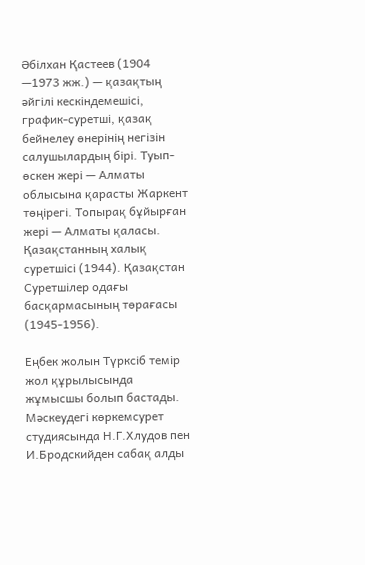Әбілхан Қастеев (1904 —1973 жж.) — қазақтың әйгілі кескіндемешісі, график-суретші, қазақ бейнелеу өнерінің негізін салушылардың бірі. Туып-өскен жері — Алматы облысына қарасты Жаркент төңірегі. Топырақ бұйырған жері — Алматы қаласы. Қазақстанның халық суретшісі (1944). Қазақстан Суретшілер одағы басқармасының төрағасы (1945-1956).

Еңбек жолын Түрксіб темір жол құрылысында жұмысшы болып бастады. Мәскеудегі көркемсурет студияcында Н.Г.Хлудов пен И.Бродскийден сабақ алды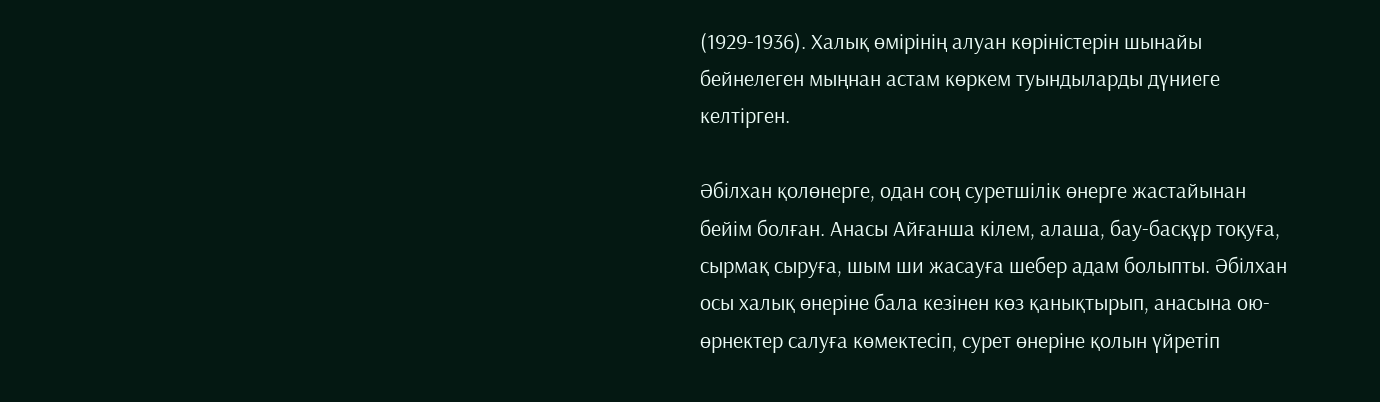(1929-1936). Халық өмірінің алуан көріністерін шынайы бейнелеген мыңнан астам көркем туындыларды дүниеге келтірген.

Әбілхан қолөнерге, одан соң суретшілік өнерге жастайынан бейім болған. Анасы Айғанша кілем, алаша, бау-басқұр тоқуға, сырмақ сыруға, шым ши жасауға шебер адам болыпты. Әбілхан осы халық өнеріне бала кезінен көз қанықтырып, анасына ою-өрнектер салуға көмектесіп, сурет өнеріне қолын үйретіп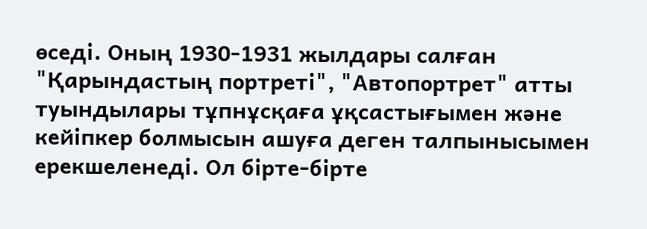өседі. Оның 1930-1931 жылдары салған "Қарындастың портреті", "Автопортрет" атты туындылары тұпнұсқаға ұқсастығымен және кейіпкер болмысын ашуға деген талпынысымен ерекшеленеді. Ол бірте-бірте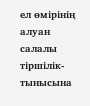ел өмірінің алуан салалы тіршілік-тынысына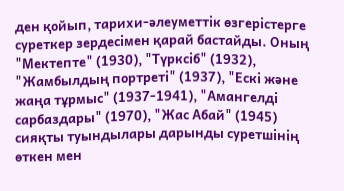ден қойып, тарихи-әлеуметтік өзгерістерге суреткер зердесімен қарай бастайды. Оның "Мектепте" (1930), "Түрксіб" (1932), "Жамбылдың портреті" (1937), "Ескі және жаңа тұрмыс" (1937-1941), "Амангелді сарбаздары" (1970), "Жас Абай" (1945) сияқты туындылары дарынды суретшінің өткен мен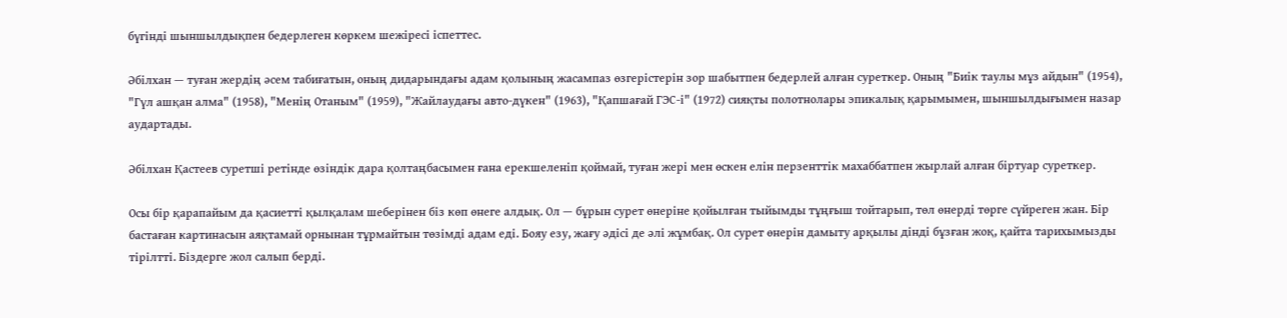бүгінді шыншылдықпен бедерлеген көркем шежіресі іспеттес.

Әбілхан — туған жердің әсем табиғатын, оның дидарындағы адам қолының жасампаз өзгерістерін зор шабытпен бедерлей алған суреткер. Оның "Биік таулы мұз айдын" (1954), "Гүл ашқан алма" (1958), "Менің Отаным" (1959), "Жайлаудағы авто-дүкен" (1963), "Қапшағай ГЭС-і" (1972) сияқты полотнолары эпикалық қарымымен, шыншылдығымен назар аудартады.

Әбілхан Қастеев суретші ретінде өзіндік дара қолтаңбасымен ғана ерекшеленіп қоймай, туған жері мен өскен елін перзенттік махаббатпен жырлай алған біртуар суреткер.

Осы бір қарапайым да қасиетті қылқалам шеберінен біз көп өнеге алдық. Ол — бұрын сурет өнеріне қойылған тыйымды тұңғыш тойтарып, төл өнерді төрге сүйреген жан. Бір бастаған картинасын аяқтамай орнынан тұрмайтын төзімді адам еді. Бояу езу, жағу әдісі де әлі жұмбақ. Ол сурет өнерін дамыту арқылы дінді бұзған жоқ, қайта тарихымызды тірілтті. Біздерге жол салып берді.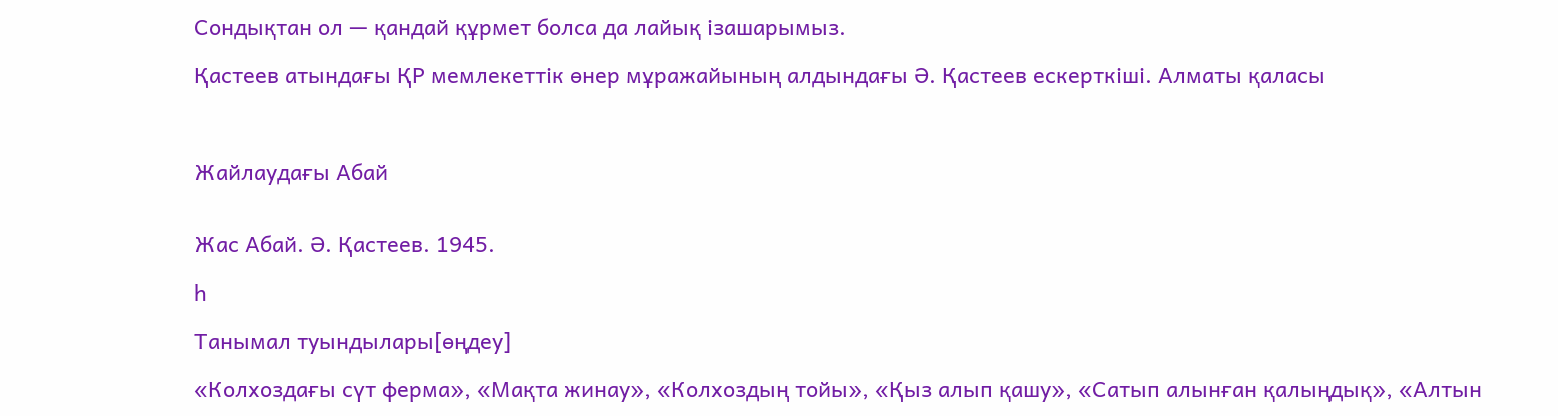Сондықтан ол — қандай құрмет болса да лайық ізашарымыз.

Қастеев атындағы ҚР мемлекеттік өнер мұражайының алдындағы Ә. Қастеев ескерткіші. Алматы қаласы



Жайлаудағы Абай


Жас Абай. Ә. Қастеев. 1945.

һ

Танымал туындылары[өңдеу]

«Колхоздағы сүт ферма», «Мақта жинау», «Колхоздың тойы», «Қыз алып қашу», «Сатып алынған қалыңдық», «Алтын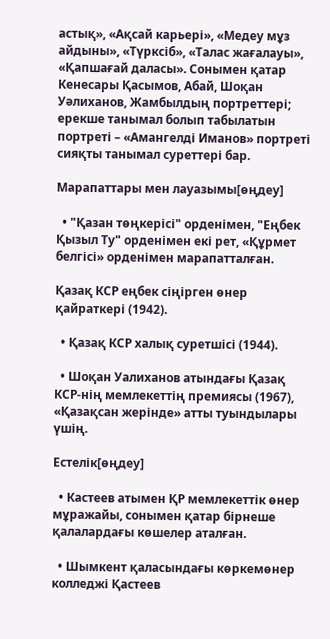астық», «Ақсай карьері», «Медеу мұз айдыны», «Түрксіб», «Талас жағалауы», «Қапшағай даласы». Сонымен қатар Кенесары Қасымов, Абай, Шоқан Уәлиханов, Жамбылдың портреттері; ерекше танымал болып табылатын портреті – «Амангелді Иманов» портреті сияқты танымал суреттері бар.

Марапаттары мен лауазымы[өңдеу]

  • "Қазан төңкерісі" орденімен, "Еңбек Қызыл Ту" орденімен екі рет, «Құрмет белгісі» орденімен марапатталған.

Қазақ КСР еңбек сіңірген өнер қайраткері (1942).

  • Қазақ КСР халық суретшісі (1944).

  • Шоқан Уалиханов атындағы Қазақ КСР-нің мемлекеттің премиясы (1967), «Қазақсан жерінде» атты туындылары үшің.

Естелік[өңдеу]

  • Кастеев атымен ҚР мемлекеттік өнер мұражайы, сонымен қатар бірнеше қалалардағы көшелер аталған.

  • Шымкент қаласындағы көркемөнер колледжі Қастеев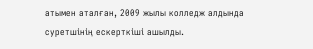атымен аталған, 2009 жылы колледж алдында суретшінің ескерткіші ашылды.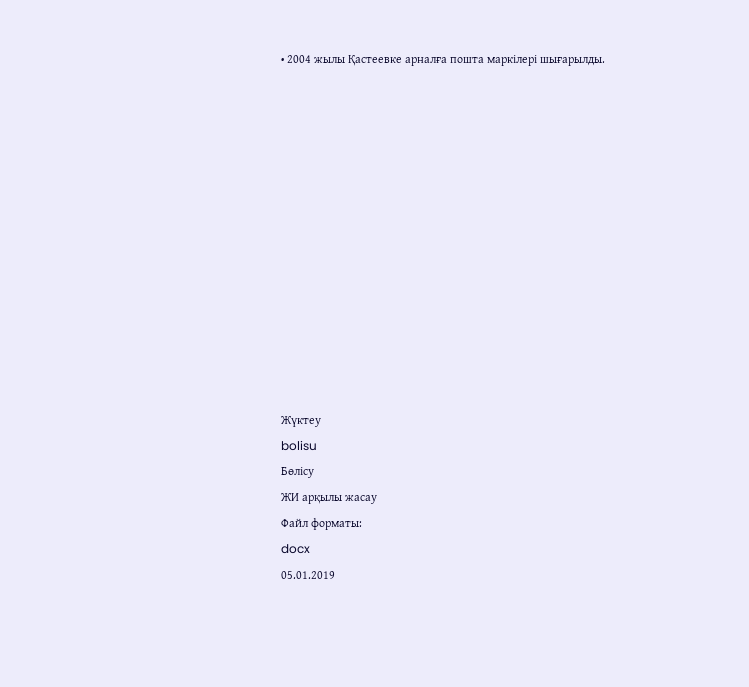• 2004 жылы Қастеевке арналға пошта маркілері шығарылды.













Жүктеу
bolisu
Бөлісу
ЖИ арқылы жасау
Файл форматы:
docx
05.01.2019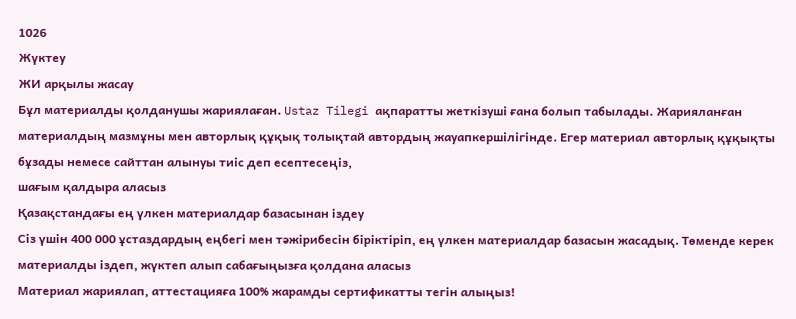1026
Жүктеу
ЖИ арқылы жасау
Бұл материалды қолданушы жариялаған. Ustaz Tilegi ақпаратты жеткізуші ғана болып табылады. Жарияланған материалдың мазмұны мен авторлық құқық толықтай автордың жауапкершілігінде. Егер материал авторлық құқықты бұзады немесе сайттан алынуы тиіс деп есептесеңіз,
шағым қалдыра аласыз
Қазақстандағы ең үлкен материалдар базасынан іздеу
Сіз үшін 400 000 ұстаздардың еңбегі мен тәжірибесін біріктіріп, ең үлкен материалдар базасын жасадық. Төменде керек материалды іздеп, жүктеп алып сабағыңызға қолдана аласыз
Материал жариялап, аттестацияға 100% жарамды сертификатты тегін алыңыз!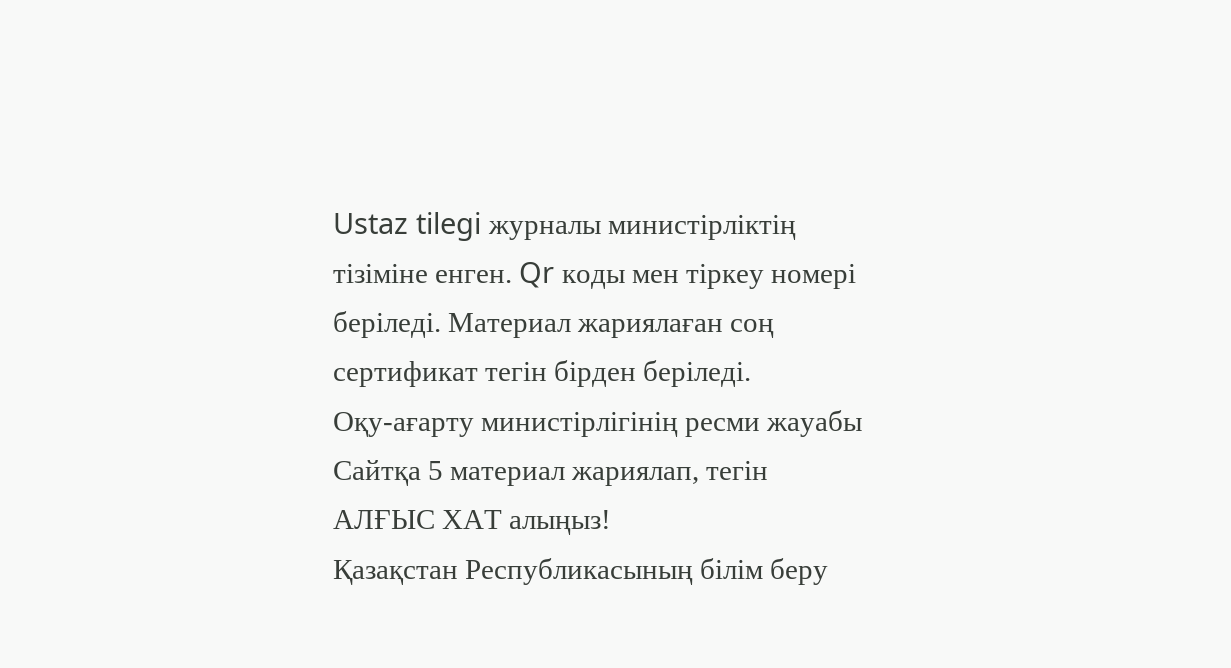Ustaz tilegi журналы министірліктің тізіміне енген. Qr коды мен тіркеу номері беріледі. Материал жариялаған соң сертификат тегін бірден беріледі.
Оқу-ағарту министірлігінің ресми жауабы
Сайтқа 5 материал жариялап, тегін АЛҒЫС ХАТ алыңыз!
Қазақстан Республикасының білім беру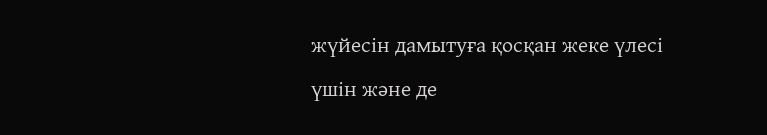жүйесін дамытуға қосқан жеке үлесі үшін және де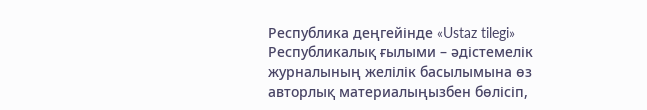Республика деңгейінде «Ustaz tilegi» Республикалық ғылыми – әдістемелік журналының желілік басылымына өз авторлық материалыңызбен бөлісіп,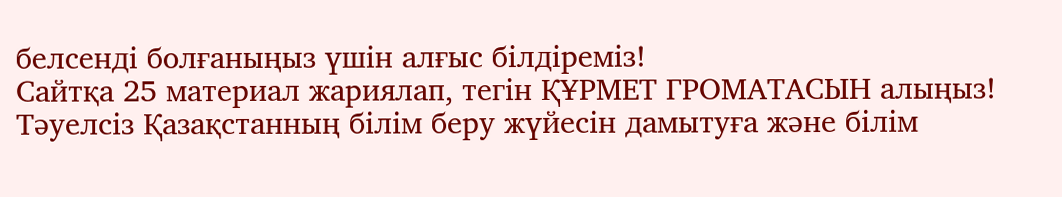белсенді болғаныңыз үшін алғыс білдіреміз!
Сайтқа 25 материал жариялап, тегін ҚҰРМЕТ ГРОМАТАСЫН алыңыз!
Тәуелсіз Қазақстанның білім беру жүйесін дамытуға және білім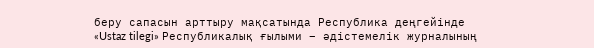беру сапасын арттыру мақсатында Республика деңгейінде «Ustaz tilegi» Республикалық ғылыми – әдістемелік журналының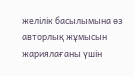желілік басылымына өз авторлық жұмысын жариялағаны үшін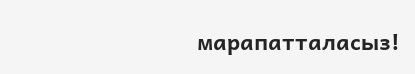марапатталасыз!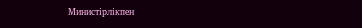Министірлікпен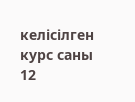келісілген курс саны 12